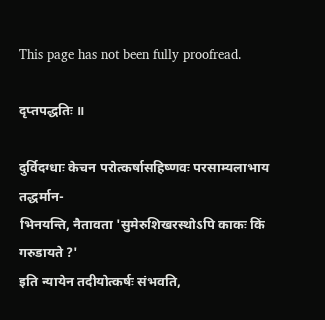This page has not been fully proofread.

दृप्तपद्धतिः ॥

दुर्विदग्धाः केचन परोत्कर्षासहिष्णवः परसाम्यलाभाय तद्धर्मान-
भिनयन्ति, नैतावता 'सुमेरुशिखरस्थोऽपि काकः किं गरुडायते ?'
इति न्यायेन तदीयोत्कर्षः संभवति,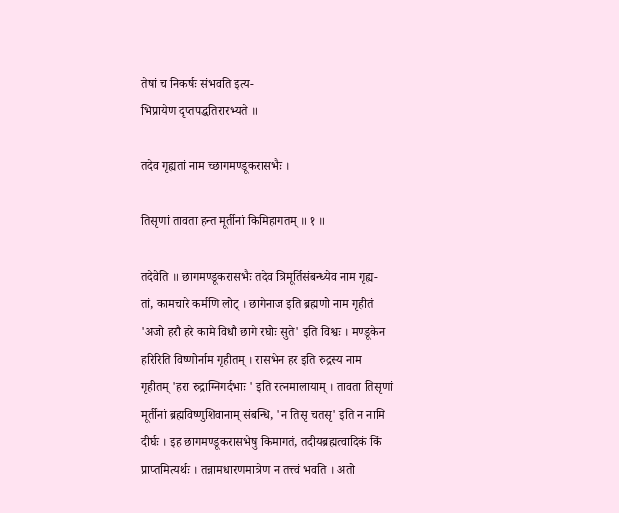तेषां च निकर्षः संभवति इत्य-
भिप्रायेण दृप्तपद्धतिरारभ्यते ॥

तदेव गृह्यतां नाम च्छागमण्डूकरासभैः ।

तिसृणां तावता हन्त मूर्तीनां किमिहागतम् ॥ १ ॥

तदेवेति ॥ छागमण्डूकरासभैः तदेव त्रिमूर्तिसंबन्ध्येव नाम गृह्य-
तां, कामचारे कर्मणि लोट् । छागेनाज इति ब्रह्मणो नाम गृहीतं
'अजो हरौ हरे कामे विधौ छागे रघोः सुते' इति विश्वः । मण्डूकेन
हरिरिति विष्णोर्नाम गृहीतम् । रासभेन हर इति रुद्रस्य नाम
गृहीतम् 'हरा रुद्राग्निगर्दभाः ' इति रत्नमालायाम् । तावता तिसृणां
मूर्तीनां ब्रह्मविष्णुशिवानाम् संबन्धि, 'न तिसृ चतसृ' इति न नामि
दीर्घः । इह छागमण्डूकरासभेषु किमागतं, तदीयब्रह्मत्वादिकं किं
प्राप्तमित्यर्थः । तन्नामधारणमात्रेण न तत्त्वं भवति । अतो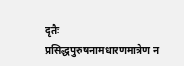दृतैः
प्रसिद्धपुरुषनामधारणमात्रेण न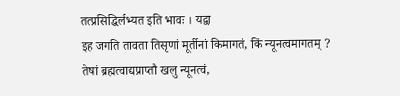तत्प्रसिद्धिर्लभ्यत इति भावः । यद्वा
इह जगति तावता तिसृणां मूर्तीनां किमागतं, किं न्यूनत्वमागतम् ?
तेषां ब्रह्मत्वाद्यप्राप्तौ खलु न्यूनत्वं,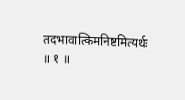तदभावात्किमनिष्टमित्यर्थः ॥ १ ॥